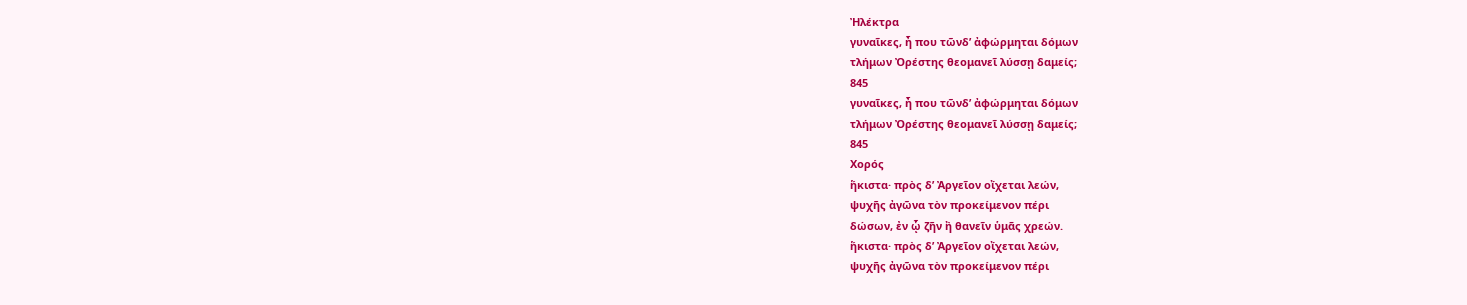Ἠλέκτρα
γυναῖκες, ἦ που τῶνδʼ ἀφώρμηται δόμων
τλήμων Ὀρέστης θεομανεῖ λύσσῃ δαμείς;
845
γυναῖκες, ἦ που τῶνδʼ ἀφώρμηται δόμων
τλήμων Ὀρέστης θεομανεῖ λύσσῃ δαμείς;
845
Χορός
ἥκιστα· πρὸς δʼ Ἀργεῖον οἴχεται λεών,
ψυχῆς ἀγῶνα τὸν προκείμενον πέρι
δώσων, ἐν ᾧ ζῆν ἢ θανεῖν ὑμᾶς χρεών.
ἥκιστα· πρὸς δʼ Ἀργεῖον οἴχεται λεών,
ψυχῆς ἀγῶνα τὸν προκείμενον πέρι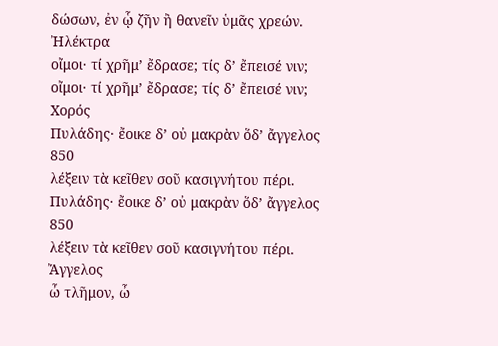δώσων, ἐν ᾧ ζῆν ἢ θανεῖν ὑμᾶς χρεών.
Ἠλέκτρα
οἴμοι· τί χρῆμʼ ἔδρασε; τίς δʼ ἔπεισέ νιν;
οἴμοι· τί χρῆμʼ ἔδρασε; τίς δʼ ἔπεισέ νιν;
Χορός
Πυλάδης· ἔοικε δʼ οὐ μακρὰν ὅδʼ ἄγγελος
850
λέξειν τὰ κεῖθεν σοῦ κασιγνήτου πέρι.
Πυλάδης· ἔοικε δʼ οὐ μακρὰν ὅδʼ ἄγγελος
850
λέξειν τὰ κεῖθεν σοῦ κασιγνήτου πέρι.
Ἄγγελος
ὦ τλῆμον, ὦ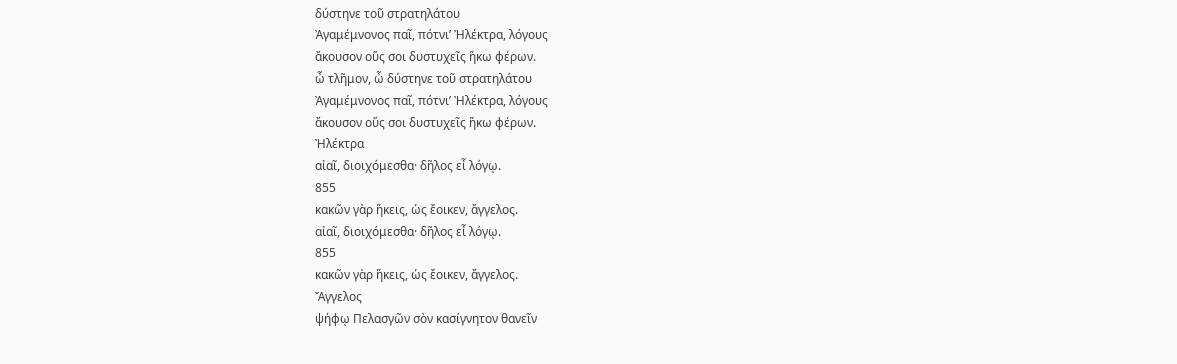δύστηνε τοῦ στρατηλάτου
Ἀγαμέμνονος παῖ, πότνιʼ Ἠλέκτρα, λόγους
ἄκουσον οὕς σοι δυστυχεῖς ἥκω φέρων.
ὦ τλῆμον, ὦ δύστηνε τοῦ στρατηλάτου
Ἀγαμέμνονος παῖ, πότνιʼ Ἠλέκτρα, λόγους
ἄκουσον οὕς σοι δυστυχεῖς ἥκω φέρων.
Ἠλέκτρα
αἰαῖ, διοιχόμεσθα· δῆλος εἶ λόγῳ.
855
κακῶν γὰρ ἥκεις, ὡς ἔοικεν, ἄγγελος.
αἰαῖ, διοιχόμεσθα· δῆλος εἶ λόγῳ.
855
κακῶν γὰρ ἥκεις, ὡς ἔοικεν, ἄγγελος.
Ἄγγελος
ψήφῳ Πελασγῶν σὸν κασίγνητον θανεῖν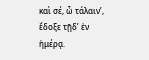καὶ σέ, ὦ τάλαινʼ, ἔδοξε τῇδʼ ἐν ἡμέρᾳ.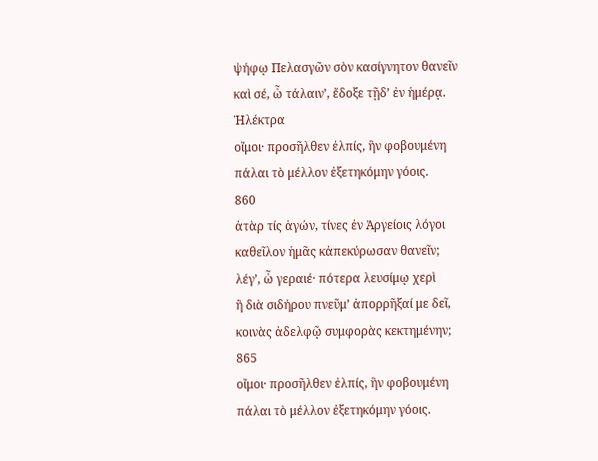ψήφῳ Πελασγῶν σὸν κασίγνητον θανεῖν
καὶ σέ, ὦ τάλαινʼ, ἔδοξε τῇδʼ ἐν ἡμέρᾳ.
Ἠλέκτρα
οἴμοι· προσῆλθεν ἐλπίς, ἣν φοβουμένη
πάλαι τὸ μέλλον ἐξετηκόμην γόοις.
860
ἀτὰρ τίς ἁγών, τίνες ἐν Ἀργείοις λόγοι
καθεῖλον ἡμᾶς κἀπεκύρωσαν θανεῖν;
λέγʼ, ὦ γεραιέ· πότερα λευσίμῳ χερὶ
ἢ διὰ σιδήρου πνεῦμʼ ἀπορρῆξαί με δεῖ,
κοινὰς ἀδελφῷ συμφορὰς κεκτημένην;
865
οἴμοι· προσῆλθεν ἐλπίς, ἣν φοβουμένη
πάλαι τὸ μέλλον ἐξετηκόμην γόοις.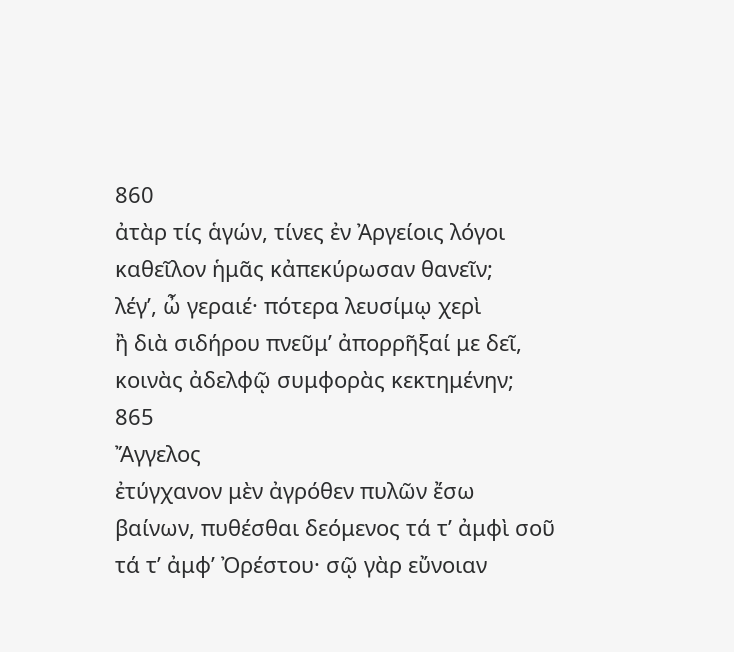860
ἀτὰρ τίς ἁγών, τίνες ἐν Ἀργείοις λόγοι
καθεῖλον ἡμᾶς κἀπεκύρωσαν θανεῖν;
λέγʼ, ὦ γεραιέ· πότερα λευσίμῳ χερὶ
ἢ διὰ σιδήρου πνεῦμʼ ἀπορρῆξαί με δεῖ,
κοινὰς ἀδελφῷ συμφορὰς κεκτημένην;
865
Ἄγγελος
ἐτύγχανον μὲν ἀγρόθεν πυλῶν ἔσω
βαίνων, πυθέσθαι δεόμενος τά τʼ ἀμφὶ σοῦ
τά τʼ ἀμφʼ Ὀρέστου· σῷ γὰρ εὔνοιαν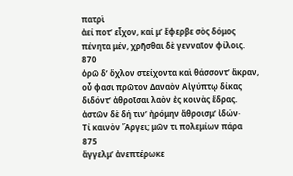πατρὶ
ἀεί ποτʼ εἶχον, καί μʼ ἔφερβε σὸς δόμος
πένητα μέν, χρῆσθαι δὲ γενναῖον φίλοις.
870
ὁρῶ δʼ ὄχλον στείχοντα καὶ θάσσοντʼ ἄκραν,
οὗ φασι πρῶτον Δαναὸν Αἰγύπτῳ δίκας
διδόντʼ ἀθροῖσαι λαὸν ἐς κοινὰς ἕδρας.
ἀστῶν δὲ δή τινʼ ἠρόμην ἄθροισμʼ ἰδών·
Τί καινὸν Ἄργει; μῶν τι πολεμίων πάρα
875
ἄγγελμʼ ἀνεπτέρωκε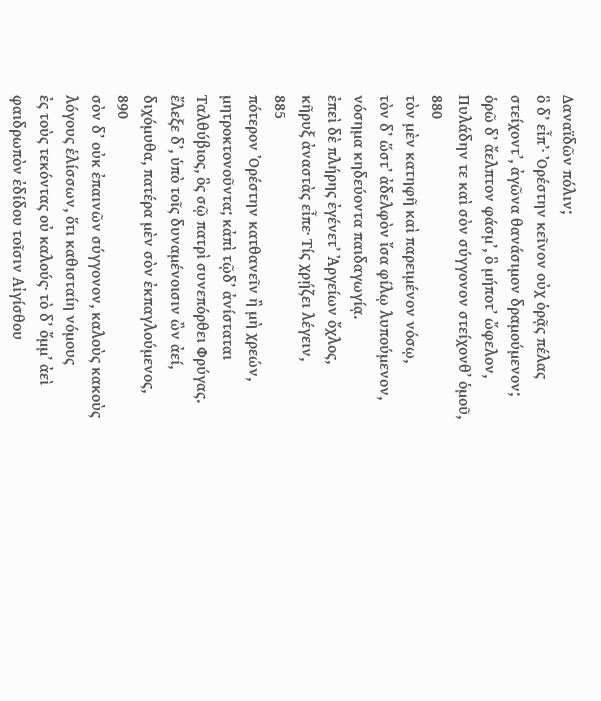Δαναϊδῶν πόλιν;
ὃ δʼ εἶπʼ· Ὀρέστην κεῖνον οὐχ ὁρᾷς πέλας
στείχοντʼ, ἀγῶνα θανάσιμον δραμούμενον;
ὁρῶ δʼ ἄελπτον φάσμʼ, ὃ μήποτʼ ὤφελον,
Πυλάδην τε καὶ σὸν σύγγονον στείχονθʼ ὁμοῦ,
880
τὸν μὲν κατηφῆ καὶ παρειμένον νόσῳ,
τὸν δʼ ὥστʼ ἀδελφὸν ἴσα φίλῳ λυπούμενον,
νόσημα κηδεύοντα παιδαγωγίᾳ.
ἐπεὶ δὲ πλήρης ἐγένετʼ Ἀργείων ὄχλος,
κῆρυξ ἀναστὰς εἶπε· Τίς χρῄζει λέγειν,
885
πότερον Ὀρέστην κατθανεῖν ἢ μὴ χρεών,
μητροκτονοῦντα; κἀπὶ τῷδʼ ἀνίσταται
Ταλθύβιος, ὃς σῷ πατρὶ συνεπόρθει Φρύγας.
ἔλεξε δʼ, ὑπὸ τοῖς δυναμένοισιν ὢν ἀεί,
διχόμυθα, πατέρα μὲν σὸν ἐκπαγλούμενος,
890
σὸν δʼ οὐκ ἐπαινῶν σύγγονον, καλοὺς κακοὺς
λόγους ἑλίσσων, ὅτι καθισταίη νόμους
ἐς τοὺς τεκόντας οὐ καλούς· τὸ δʼ ὄμμʼ ἀεὶ
φαιδρωπὸν ἐδίδου τοῖσιν Αἰγίσθου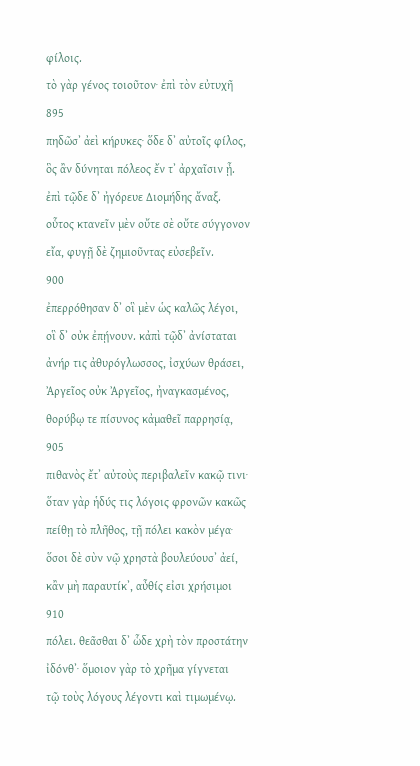φίλοις.
τὸ γὰρ γένος τοιοῦτον· ἐπὶ τὸν εὐτυχῆ
895
πηδῶσʼ ἀεὶ κήρυκες· ὅδε δʼ αὐτοῖς φίλος,
ὃς ἂν δύνηται πόλεος ἔν τʼ ἀρχαῖσιν ᾖ.
ἐπὶ τῷδε δʼ ἠγόρευε Διομήδης ἄναξ.
οὗτος κτανεῖν μὲν οὔτε σὲ οὔτε σύγγονον
εἴα, φυγῇ δὲ ζημιοῦντας εὐσεβεῖν.
900
ἐπερρόθησαν δʼ οἳ μὲν ὡς καλῶς λέγοι,
οἳ δʼ οὐκ ἐπῄνουν. κἀπὶ τῷδʼ ἀνίσταται
ἀνήρ τις ἀθυρόγλωσσος, ἰσχύων θράσει,
Ἀργεῖος οὐκ Ἀργεῖος, ἠναγκασμένος,
θορύβῳ τε πίσυνος κἀμαθεῖ παρρησίᾳ,
905
πιθανὸς ἔτʼ αὐτοὺς περιβαλεῖν κακῷ τινι·
ὅταν γὰρ ἡδύς τις λόγοις φρονῶν κακῶς
πείθῃ τὸ πλῆθος, τῇ πόλει κακὸν μέγα·
ὅσοι δὲ σὺν νῷ χρηστὰ βουλεύουσʼ ἀεί,
κἂν μὴ παραυτίκʼ, αὖθίς εἰσι χρήσιμοι
910
πόλει. θεᾶσθαι δʼ ὧδε χρὴ τὸν προστάτην
ἰδόνθʼ· ὅμοιον γὰρ τὸ χρῆμα γίγνεται
τῷ τοὺς λόγους λέγοντι καὶ τιμωμένῳ.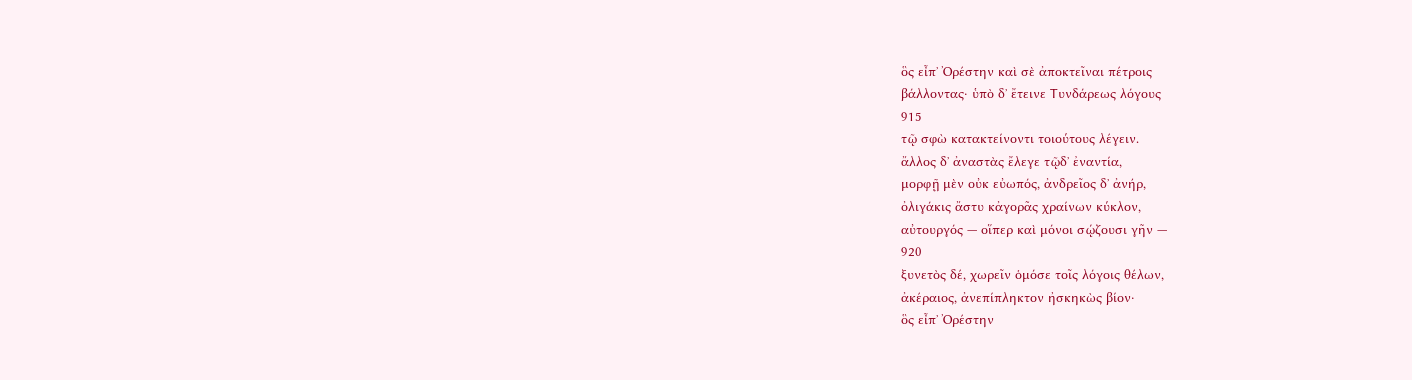ὃς εἶπʼ Ὀρέστην καὶ σὲ ἀποκτεῖναι πέτροις
βάλλοντας· ὑπὸ δʼ ἔτεινε Τυνδάρεως λόγους
915
τῷ σφὼ κατακτείνοντι τοιούτους λέγειν.
ἄλλος δʼ ἀναστὰς ἔλεγε τῷδʼ ἐναντία,
μορφῇ μὲν οὐκ εὐωπός, ἀνδρεῖος δʼ ἀνήρ,
ὀλιγάκις ἄστυ κἀγορᾶς χραίνων κύκλον,
αὐτουργός — οἵπερ καὶ μόνοι σῴζουσι γῆν —
920
ξυνετὸς δέ, χωρεῖν ὁμόσε τοῖς λόγοις θέλων,
ἀκέραιος, ἀνεπίπληκτον ἠσκηκὼς βίον·
ὃς εἶπʼ Ὀρέστην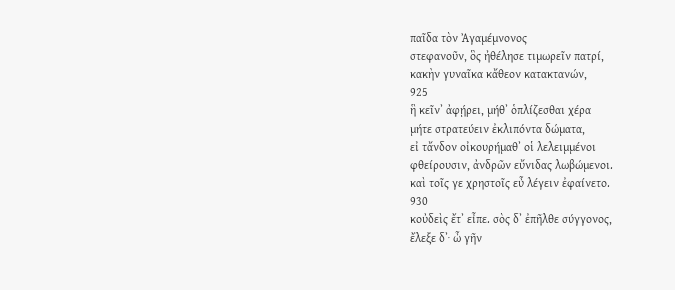παῖδα τὸν Ἀγαμέμνονος
στεφανοῦν, ὃς ἠθέλησε τιμωρεῖν πατρί,
κακὴν γυναῖκα κἄθεον κατακτανών,
925
ἣ κεῖνʼ ἀφῄρει, μήθʼ ὁπλίζεσθαι χέρα
μήτε στρατεύειν ἐκλιπόντα δώματα,
εἰ τἄνδον οἰκουρήμαθʼ οἱ λελειμμένοι
φθείρουσιν, ἀνδρῶν εὔνιδας λωβώμενοι.
καὶ τοῖς γε χρηστοῖς εὖ λέγειν ἐφαίνετο.
930
κοὐδεὶς ἔτʼ εἶπε. σὸς δʼ ἐπῆλθε σύγγονος,
ἔλεξε δʼ· ὦ γῆν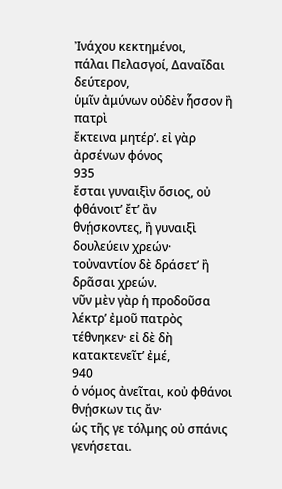Ἰνάχου κεκτημένοι,
πάλαι Πελασγοί, Δαναΐδαι δεύτερον,
ὑμῖν ἀμύνων οὐδὲν ἧσσον ἢ πατρὶ
ἔκτεινα μητέρʼ. εἰ γὰρ ἀρσένων φόνος
935
ἔσται γυναιξὶν ὅσιος, οὐ φθάνοιτʼ ἔτʼ ἂν
θνῄσκοντες, ἢ γυναιξὶ δουλεύειν χρεών·
τοὐναντίον δὲ δράσετʼ ἢ δρᾶσαι χρεών.
νῦν μὲν γὰρ ἡ προδοῦσα λέκτρʼ ἐμοῦ πατρὸς
τέθνηκεν· εἰ δὲ δὴ κατακτενεῖτʼ ἐμέ,
940
ὁ νόμος ἀνεῖται, κοὐ φθάνοι θνῄσκων τις ἄν·
ὡς τῆς γε τόλμης οὐ σπάνις γενήσεται.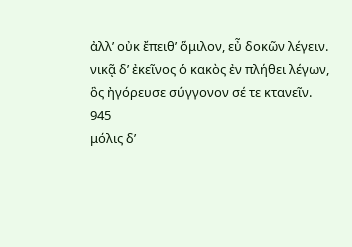ἀλλʼ οὐκ ἔπειθʼ ὅμιλον, εὖ δοκῶν λέγειν.
νικᾷ δʼ ἐκεῖνος ὁ κακὸς ἐν πλήθει λέγων,
ὃς ἠγόρευσε σύγγονον σέ τε κτανεῖν.
945
μόλις δʼ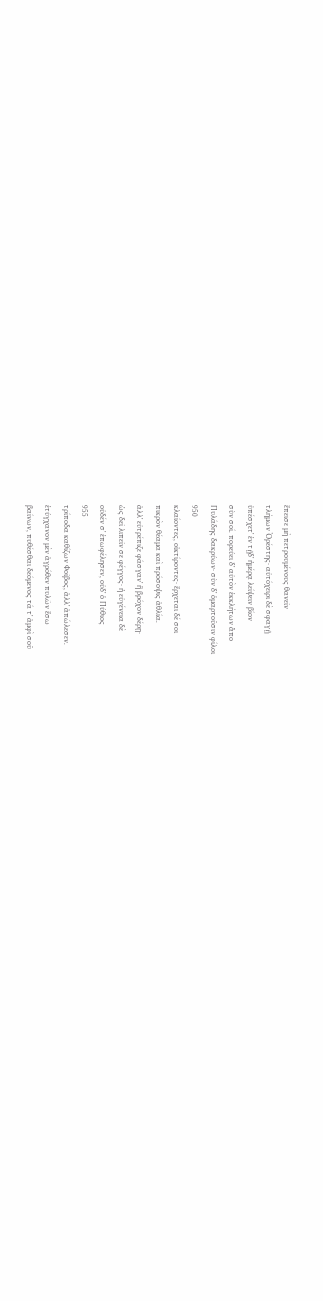ἔπεισε μὴ πετρουμένους θανεῖν
τλήμων Ὀρέστης· αὐτόχειρι δὲ σφαγῇ
ὑπέσχετʼ ἐν τῇδʼ ἡμέρᾳ λείψειν βίον
σὺν σοί. πορεύει δʼ αὐτὸν ἐκκλήτων ἄπο
Πυλάδης δακρύων· σὺν δʼ ὁμαρτοῦσιν φίλοι
950
κλαίοντες, οἰκτίροντες· ἔρχεται δέ σοι
πικρὸν θέαμα καὶ πρόσοψις ἀθλία.
ἀλλʼ εὐτρέπιζε φάσγανʼ ἢ βρόχον δέρῃ·
ὡς δεῖ λιπεῖν σε φέγγος· ἡ εὐγένεια δὲ
οὐδέν σʼ ἐπωφέλησεν, οὐδʼ ὁ Πύθιος
955
τρίποδα καθίζων Φοῖβος, ἀλλʼ ἀπώλεσεν.
ἐτύγχανον μὲν ἀγρόθεν πυλῶν ἔσω
βαίνων, πυθέσθαι δεόμενος τά τʼ ἀμφὶ σοῦ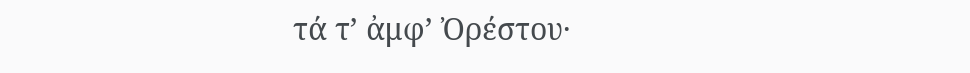τά τʼ ἀμφʼ Ὀρέστου·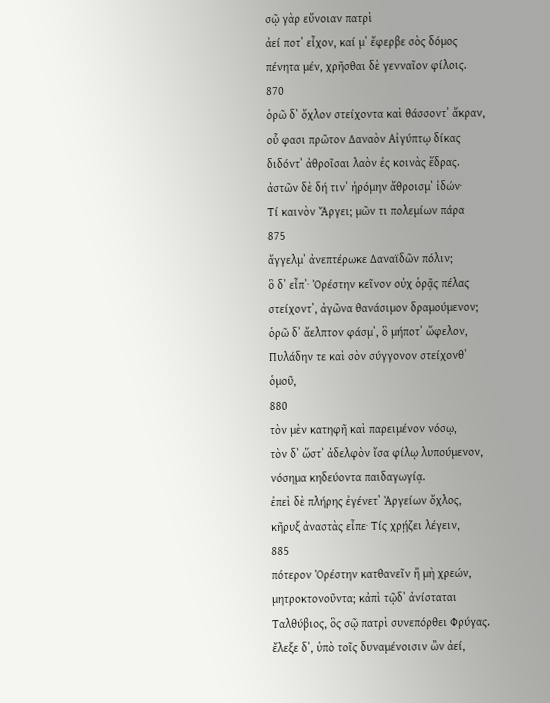σῷ γὰρ εὔνοιαν πατρὶ
ἀεί ποτʼ εἶχον, καί μʼ ἔφερβε σὸς δόμος
πένητα μέν, χρῆσθαι δὲ γενναῖον φίλοις.
870
ὁρῶ δʼ ὄχλον στείχοντα καὶ θάσσοντʼ ἄκραν,
οὗ φασι πρῶτον Δαναὸν Αἰγύπτῳ δίκας
διδόντʼ ἀθροῖσαι λαὸν ἐς κοινὰς ἕδρας.
ἀστῶν δὲ δή τινʼ ἠρόμην ἄθροισμʼ ἰδών·
Τί καινὸν Ἄργει; μῶν τι πολεμίων πάρα
875
ἄγγελμʼ ἀνεπτέρωκε Δαναϊδῶν πόλιν;
ὃ δʼ εἶπʼ· Ὀρέστην κεῖνον οὐχ ὁρᾷς πέλας
στείχοντʼ, ἀγῶνα θανάσιμον δραμούμενον;
ὁρῶ δʼ ἄελπτον φάσμʼ, ὃ μήποτʼ ὤφελον,
Πυλάδην τε καὶ σὸν σύγγονον στείχονθʼ ὁμοῦ,
880
τὸν μὲν κατηφῆ καὶ παρειμένον νόσῳ,
τὸν δʼ ὥστʼ ἀδελφὸν ἴσα φίλῳ λυπούμενον,
νόσημα κηδεύοντα παιδαγωγίᾳ.
ἐπεὶ δὲ πλήρης ἐγένετʼ Ἀργείων ὄχλος,
κῆρυξ ἀναστὰς εἶπε· Τίς χρῄζει λέγειν,
885
πότερον Ὀρέστην κατθανεῖν ἢ μὴ χρεών,
μητροκτονοῦντα; κἀπὶ τῷδʼ ἀνίσταται
Ταλθύβιος, ὃς σῷ πατρὶ συνεπόρθει Φρύγας.
ἔλεξε δʼ, ὑπὸ τοῖς δυναμένοισιν ὢν ἀεί,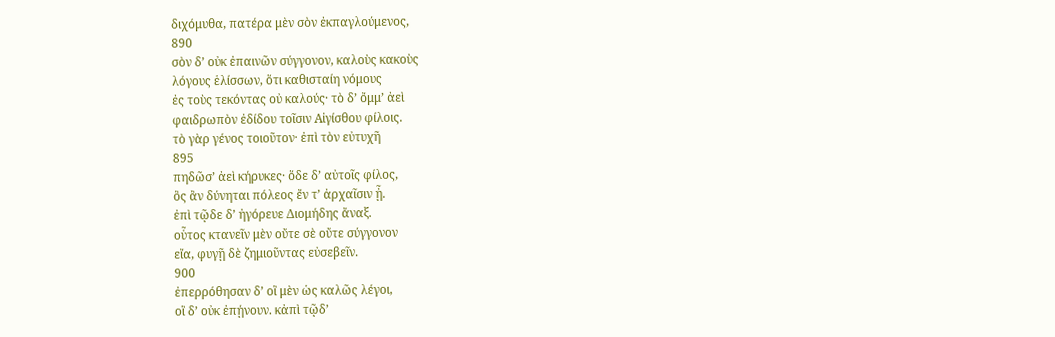διχόμυθα, πατέρα μὲν σὸν ἐκπαγλούμενος,
890
σὸν δʼ οὐκ ἐπαινῶν σύγγονον, καλοὺς κακοὺς
λόγους ἑλίσσων, ὅτι καθισταίη νόμους
ἐς τοὺς τεκόντας οὐ καλούς· τὸ δʼ ὄμμʼ ἀεὶ
φαιδρωπὸν ἐδίδου τοῖσιν Αἰγίσθου φίλοις.
τὸ γὰρ γένος τοιοῦτον· ἐπὶ τὸν εὐτυχῆ
895
πηδῶσʼ ἀεὶ κήρυκες· ὅδε δʼ αὐτοῖς φίλος,
ὃς ἂν δύνηται πόλεος ἔν τʼ ἀρχαῖσιν ᾖ.
ἐπὶ τῷδε δʼ ἠγόρευε Διομήδης ἄναξ.
οὗτος κτανεῖν μὲν οὔτε σὲ οὔτε σύγγονον
εἴα, φυγῇ δὲ ζημιοῦντας εὐσεβεῖν.
900
ἐπερρόθησαν δʼ οἳ μὲν ὡς καλῶς λέγοι,
οἳ δʼ οὐκ ἐπῄνουν. κἀπὶ τῷδʼ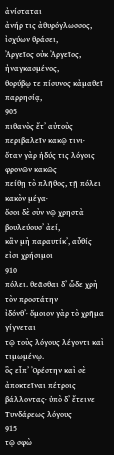ἀνίσταται
ἀνήρ τις ἀθυρόγλωσσος, ἰσχύων θράσει,
Ἀργεῖος οὐκ Ἀργεῖος, ἠναγκασμένος,
θορύβῳ τε πίσυνος κἀμαθεῖ παρρησίᾳ,
905
πιθανὸς ἔτʼ αὐτοὺς περιβαλεῖν κακῷ τινι·
ὅταν γὰρ ἡδύς τις λόγοις φρονῶν κακῶς
πείθῃ τὸ πλῆθος, τῇ πόλει κακὸν μέγα·
ὅσοι δὲ σὺν νῷ χρηστὰ βουλεύουσʼ ἀεί,
κἂν μὴ παραυτίκʼ, αὖθίς εἰσι χρήσιμοι
910
πόλει. θεᾶσθαι δʼ ὧδε χρὴ τὸν προστάτην
ἰδόνθʼ· ὅμοιον γὰρ τὸ χρῆμα γίγνεται
τῷ τοὺς λόγους λέγοντι καὶ τιμωμένῳ.
ὃς εἶπʼ Ὀρέστην καὶ σὲ ἀποκτεῖναι πέτροις
βάλλοντας· ὑπὸ δʼ ἔτεινε Τυνδάρεως λόγους
915
τῷ σφὼ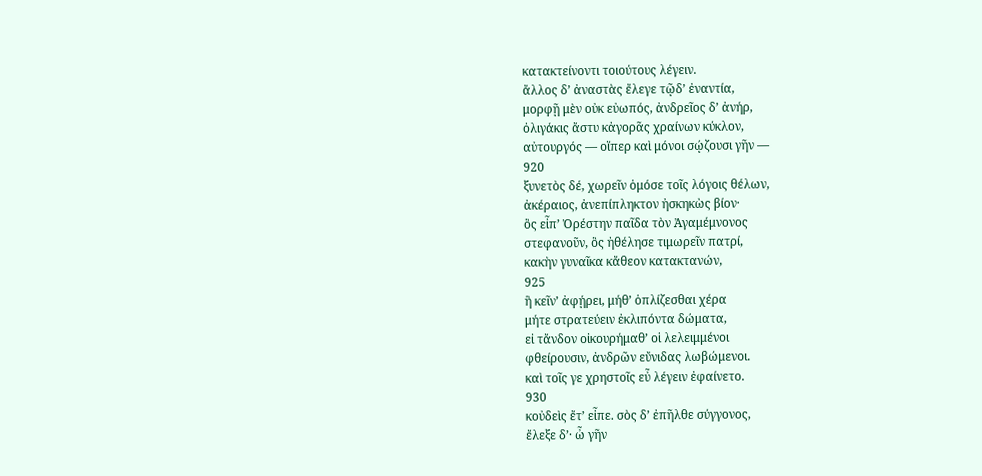κατακτείνοντι τοιούτους λέγειν.
ἄλλος δʼ ἀναστὰς ἔλεγε τῷδʼ ἐναντία,
μορφῇ μὲν οὐκ εὐωπός, ἀνδρεῖος δʼ ἀνήρ,
ὀλιγάκις ἄστυ κἀγορᾶς χραίνων κύκλον,
αὐτουργός — οἵπερ καὶ μόνοι σῴζουσι γῆν —
920
ξυνετὸς δέ, χωρεῖν ὁμόσε τοῖς λόγοις θέλων,
ἀκέραιος, ἀνεπίπληκτον ἠσκηκὼς βίον·
ὃς εἶπʼ Ὀρέστην παῖδα τὸν Ἀγαμέμνονος
στεφανοῦν, ὃς ἠθέλησε τιμωρεῖν πατρί,
κακὴν γυναῖκα κἄθεον κατακτανών,
925
ἣ κεῖνʼ ἀφῄρει, μήθʼ ὁπλίζεσθαι χέρα
μήτε στρατεύειν ἐκλιπόντα δώματα,
εἰ τἄνδον οἰκουρήμαθʼ οἱ λελειμμένοι
φθείρουσιν, ἀνδρῶν εὔνιδας λωβώμενοι.
καὶ τοῖς γε χρηστοῖς εὖ λέγειν ἐφαίνετο.
930
κοὐδεὶς ἔτʼ εἶπε. σὸς δʼ ἐπῆλθε σύγγονος,
ἔλεξε δʼ· ὦ γῆν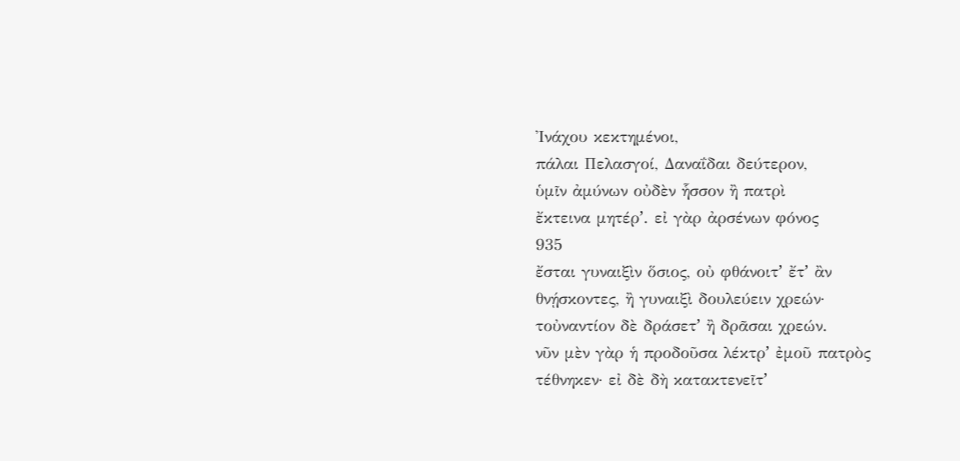Ἰνάχου κεκτημένοι,
πάλαι Πελασγοί, Δαναΐδαι δεύτερον,
ὑμῖν ἀμύνων οὐδὲν ἧσσον ἢ πατρὶ
ἔκτεινα μητέρʼ. εἰ γὰρ ἀρσένων φόνος
935
ἔσται γυναιξὶν ὅσιος, οὐ φθάνοιτʼ ἔτʼ ἂν
θνῄσκοντες, ἢ γυναιξὶ δουλεύειν χρεών·
τοὐναντίον δὲ δράσετʼ ἢ δρᾶσαι χρεών.
νῦν μὲν γὰρ ἡ προδοῦσα λέκτρʼ ἐμοῦ πατρὸς
τέθνηκεν· εἰ δὲ δὴ κατακτενεῖτʼ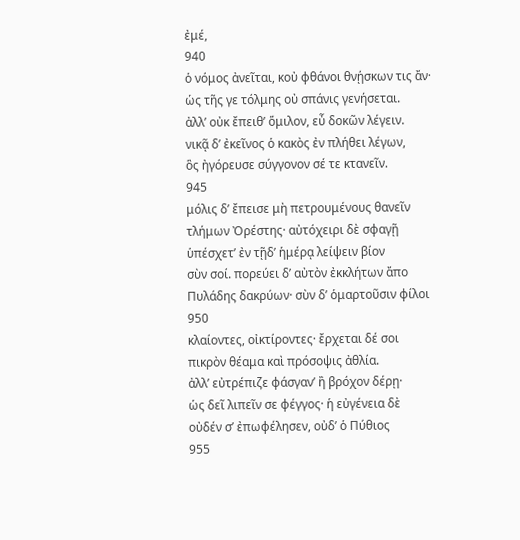ἐμέ,
940
ὁ νόμος ἀνεῖται, κοὐ φθάνοι θνῄσκων τις ἄν·
ὡς τῆς γε τόλμης οὐ σπάνις γενήσεται.
ἀλλʼ οὐκ ἔπειθʼ ὅμιλον, εὖ δοκῶν λέγειν.
νικᾷ δʼ ἐκεῖνος ὁ κακὸς ἐν πλήθει λέγων,
ὃς ἠγόρευσε σύγγονον σέ τε κτανεῖν.
945
μόλις δʼ ἔπεισε μὴ πετρουμένους θανεῖν
τλήμων Ὀρέστης· αὐτόχειρι δὲ σφαγῇ
ὑπέσχετʼ ἐν τῇδʼ ἡμέρᾳ λείψειν βίον
σὺν σοί. πορεύει δʼ αὐτὸν ἐκκλήτων ἄπο
Πυλάδης δακρύων· σὺν δʼ ὁμαρτοῦσιν φίλοι
950
κλαίοντες, οἰκτίροντες· ἔρχεται δέ σοι
πικρὸν θέαμα καὶ πρόσοψις ἀθλία.
ἀλλʼ εὐτρέπιζε φάσγανʼ ἢ βρόχον δέρῃ·
ὡς δεῖ λιπεῖν σε φέγγος· ἡ εὐγένεια δὲ
οὐδέν σʼ ἐπωφέλησεν, οὐδʼ ὁ Πύθιος
955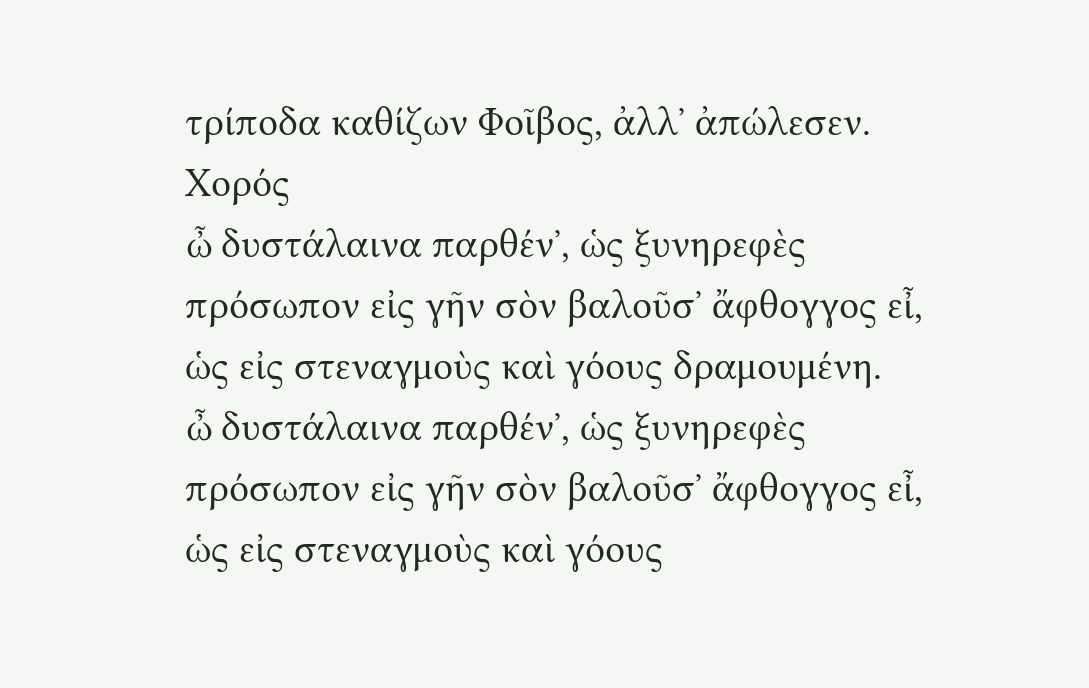τρίποδα καθίζων Φοῖβος, ἀλλʼ ἀπώλεσεν.
Χορός
ὦ δυστάλαινα παρθένʼ, ὡς ξυνηρεφὲς
πρόσωπον εἰς γῆν σὸν βαλοῦσʼ ἄφθογγος εἶ,
ὡς εἰς στεναγμοὺς καὶ γόους δραμουμένη.
ὦ δυστάλαινα παρθένʼ, ὡς ξυνηρεφὲς
πρόσωπον εἰς γῆν σὸν βαλοῦσʼ ἄφθογγος εἶ,
ὡς εἰς στεναγμοὺς καὶ γόους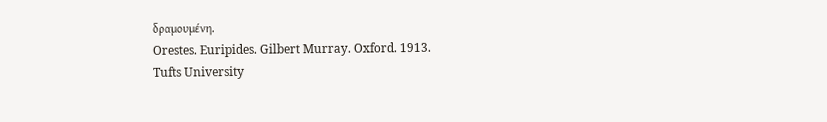δραμουμένη.
Orestes. Euripides. Gilbert Murray. Oxford. 1913.
Tufts University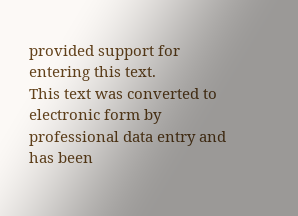provided support for entering this text.
This text was converted to electronic form by professional data entry and has been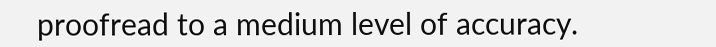proofread to a medium level of accuracy.